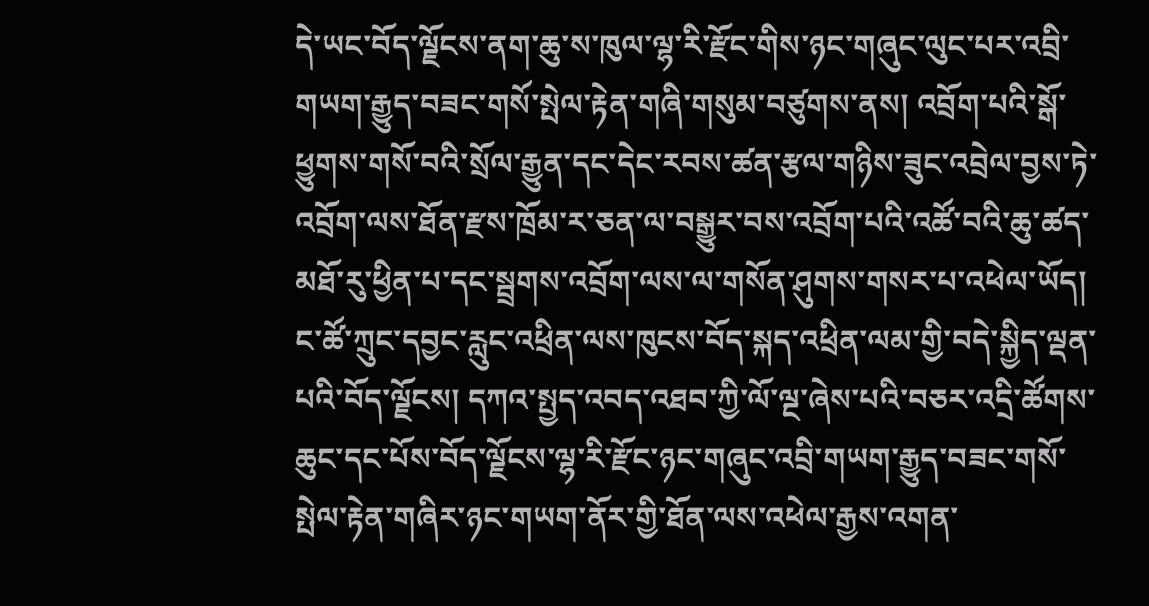དེ་ཡང་བོད་ལྗོངས་ནག་ཆུ་ས་ཁུལ་ལྷ་རི་རྫོང་གིས་ཉང་གཞུང་ལུང་པར་འབྲི་གཡག་རྒྱུད་བཟང་གསོ་སྤེལ་རྟེན་གཞི་གསུམ་བཙུགས་ནས། འབྲོག་པའི་སྒོ་ཕྱུགས་གསོ་བའི་སྲོལ་རྒྱུན་དང་དེང་རབས་ཚན་རྩལ་གཉིས་ཟུང་འབྲེལ་བྱས་ཏེ་འབྲོག་ལས་ཐོན་རྫས་ཁྲོམ་ར་ཅན་ལ་བསྒྱུར་བས་འབྲོག་པའི་འཚོ་བའི་ཆུ་ཚད་མཐོ་རུ་ཕྱིན་པ་དང་སྦྲགས་འབྲོག་ལས་ལ་གསོན་ཤུགས་གསར་པ་འཕེལ་ཡོད།
ང་ཚོ་ཀྲུང་དབྱང་རླུང་འཕྲིན་ལས་ཁུངས་བོད་སྐད་འཕྲིན་ལམ་གྱི་བདེ་སྐྱིད་ལྡན་པའི་བོད་ལྗོངས། དཀའ་སྤྱད་འབད་འཐབ་ཀྱི་ལོ་ལྔ་ཞེས་པའི་བཅར་འདྲི་ཚོགས་ཆུང་དང་པོས་བོད་ལྗོངས་ལྷ་རི་རྫོང་ཉང་གཞུང་འབྲི་གཡག་རྒྱུད་བཟང་གསོ་སྤེལ་རྟེན་གཞིར་ཉང་གཡག་ནོར་གྱི་ཐོན་ལས་འཕེལ་རྒྱས་འགན་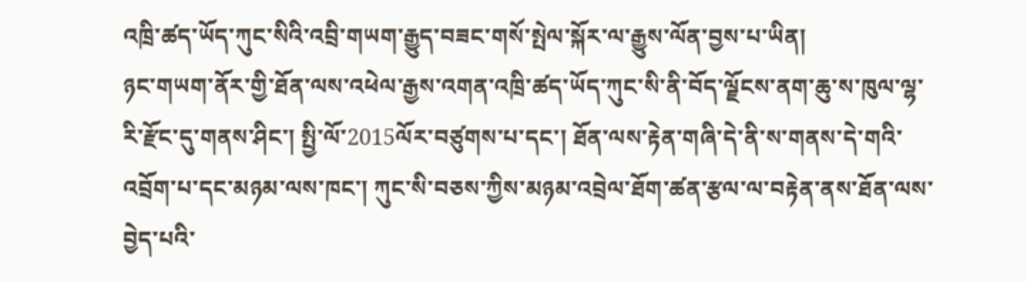འཁྲི་ཚད་ཡོད་ཀུང་སིའི་འབྲི་གཡག་རྒྱུད་བཟང་གསོ་སྤེལ་སྐོར་ལ་རྒྱུས་ལོན་བྱས་པ་ཡིན།
ཉང་གཡག་ནོར་གྱི་ཐོན་ལས་འཕེལ་རྒྱས་འགན་འཁྲི་ཚད་ཡོད་ཀུང་སི་ནི་བོད་ལྗོངས་ནག་ཆུ་ས་ཁུལ་ལྷ་རི་རྫོང་དུ་གནས་ཤིང་། སྤྱི་ལོ་2015ལོར་བཙུགས་པ་དང་། ཐོན་ལས་རྟེན་གཞི་དེ་ནི་ས་གནས་དེ་གའི་འབྲོག་པ་དང་མཉམ་ལས་ཁང་། ཀུང་སི་བཅས་ཀྱིས་མཉམ་འབྲེལ་ཐོག་ཚན་རྩལ་ལ་བརྟེན་ནས་ཐོན་ལས་བྱེད་པའི་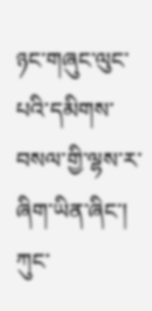ཉང་གཞུང་ལུང་པའི་དམིགས་བསལ་གྱི་ལྷས་ར་ཞིག་ཡིན་ཞིང་། ཀུང་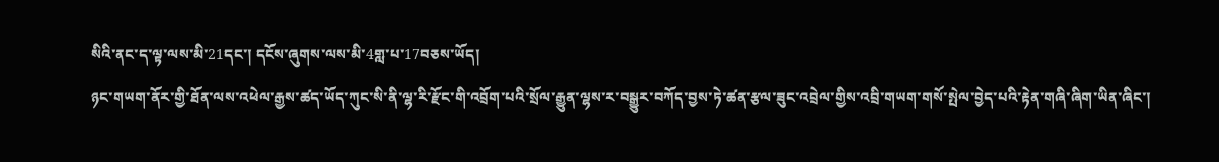སིའི་ནང་ད་ལྟ་ལས་མི་21དང་། དངོས་ཞུགས་ལས་མི་4གླ་པ་17བཅས་ཡོད།
ཉང་གཡག་ནོར་གྱི་ཐོན་ལས་འཕེལ་རྒྱས་ཚད་ཡོད་ཀུང་སི་ནི་ལྷ་རི་རྫོང་གི་འབྲོག་པའི་སྲོལ་རྒྱུན་ལྷས་ར་བསྒྱུར་བཀོད་བྱས་ཏེ་ཚན་རྩལ་ཟུང་འབྲེལ་གྱིས་འབྲི་གཡག་གསོ་སྤེལ་བྱེད་པའི་རྟེན་གཞི་ཞིག་ཡིན་ཞིང་།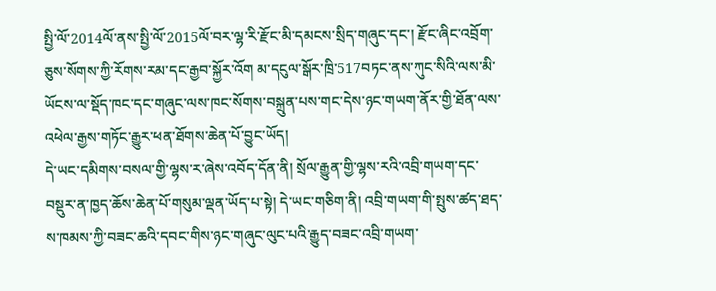སྤྱི་ལོ་2014ལོ་ནས་སྤྱི་ལོ་2015ལོ་བར་ལྷ་རི་རྫོང་མི་དམངས་སྲིད་གཞུང་དང་། རྫོང་ཞིང་འབྲོག་ཅུས་སོགས་ཀྱི་རོགས་རམ་དང་རྒྱབ་སྐྱོར་འོག མ་དངུལ་སྒོར་ཁྲི་517བཏང་ནས་ཀུང་སིའི་ལས་མི་ཡོངས་ལ་སྡོད་ཁང་དང་གཞུང་ལས་ཁང་སོགས་བསྐྲུན་པས་གང་དེས་ཉང་གཡག་ནོར་གྱི་ཐོན་ལས་འཕེལ་རྒྱས་གཏོང་རྒྱུར་ཕན་ཐོགས་ཆེན་པོ་བྱུང་ཡོད།
དེ་ཡང་དམིགས་བསལ་གྱི་ལྷས་ར་ཞེས་འབོད་དོན་ནི། སྲོལ་རྒྱུན་གྱི་ལྷས་རའི་འབྲི་གཡག་དང་བསྡུར་ན་ཁྱད་ཆོས་ཆེན་པོ་གསུམ་ལྡན་ཡོད་པ་སྟེ། དེ་ཡང་གཅིག་ནི། འབྲི་གཡག་གི་སྤུས་ཚད་ཐད་ས་ཁམས་ཀྱི་བཟང་ཆའི་དབང་གིས་ཉང་གཞུང་ལུང་པའི་རྒྱུད་བཟང་འབྲི་གཡག་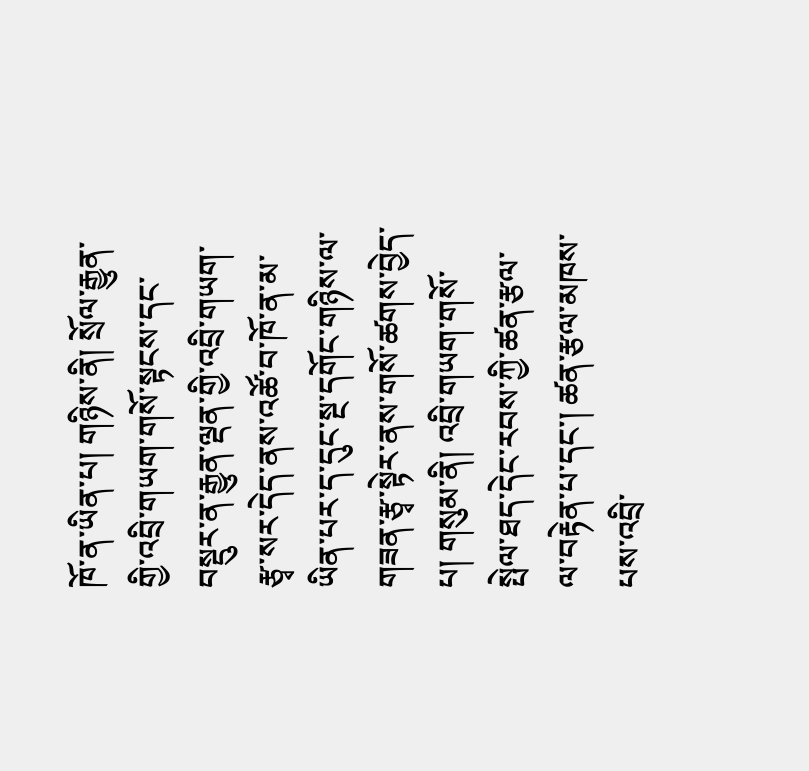ཁོ་ན་ཡིན་པ། གཉིས་ནི། སྲོལ་རྒྱུན་གྱི་འབྲི་གཡག་གསོ་སྟངས་དང་བསྡུར་ན་རྒྱུན་ལྡན་གྱི་འབྲི་གཡག་རྩྭ་སར་དེད་ནས་འཚོ་བ་ཁོ་ན་མ་ཡིན་པར་ད་དུང་སྔ་དགོང་གཉིས་ལ་གཟན་རྩྭ་སྟེར་ནས་གསོ་ཚགས་བྱེད་པ། གསུམ་ནི། འབྲི་གཡག་གསོ་སྤེལ་ཐད་དེང་རབས་ཀྱི་ཚན་རྩལ་ལ་བརྟེན་པ་དང་། ཚན་རྩལ་མཁས་པས་འབྲི་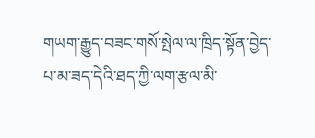གཡག་རྒྱུད་བཟང་གསོ་སྤེལ་ལ་ཁྲིད་སྟོན་བྱེད་པ་མ་ཟད་དེའི་ཐད་ཀྱི་ལག་རྩལ་མི་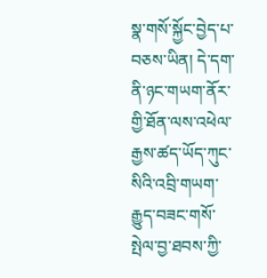སྣ་གསོ་སྐྱོང་བྱེད་པ་བཅས་ཡིན། དེ་དག་ནི་ཉང་གཡག་ནོར་གྱི་ཐོན་ལས་འཕེལ་རྒྱས་ཚད་ཡོད་ཀུང་སིའི་འབྲི་གཡག་རྒྱུད་བཟང་གསོ་སྤེལ་བྱ་ཐབས་ཀྱི་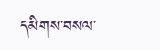དམིགས་བསལ་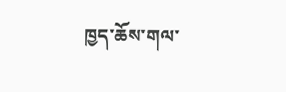ཁྱད་ཆོས་གལ་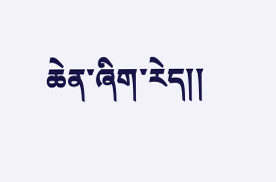ཆེན་ཞིག་རེད།།